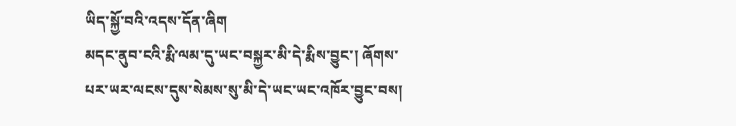ཡིད་སྐྱོ་བའི་འདས་དོན་ཞིག
མདང་ནུབ་ངའི་རྨི་ལམ་དུ་ཡང་བསྐྱར་མི་དེ་རྨིས་བྱུང་། ཞོགས་པར་ཡར་ལངས་དུས་སེམས་སུ་མི་དེ་ཡང་ཡང་འཁོར་བྱུང་བས།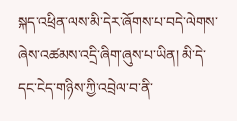སྐད་འཕྲིན་ལས་མི་དེར་ཞོགས་པ་བདེ་ལེགས་ཞེས་འཚམས་འདྲི་ཞིག་ཞུས་པ་ཡིན། མི་དེ་དང་ངེད་གཉིས་ཀྱི་འབྲེལ་བ་ནི་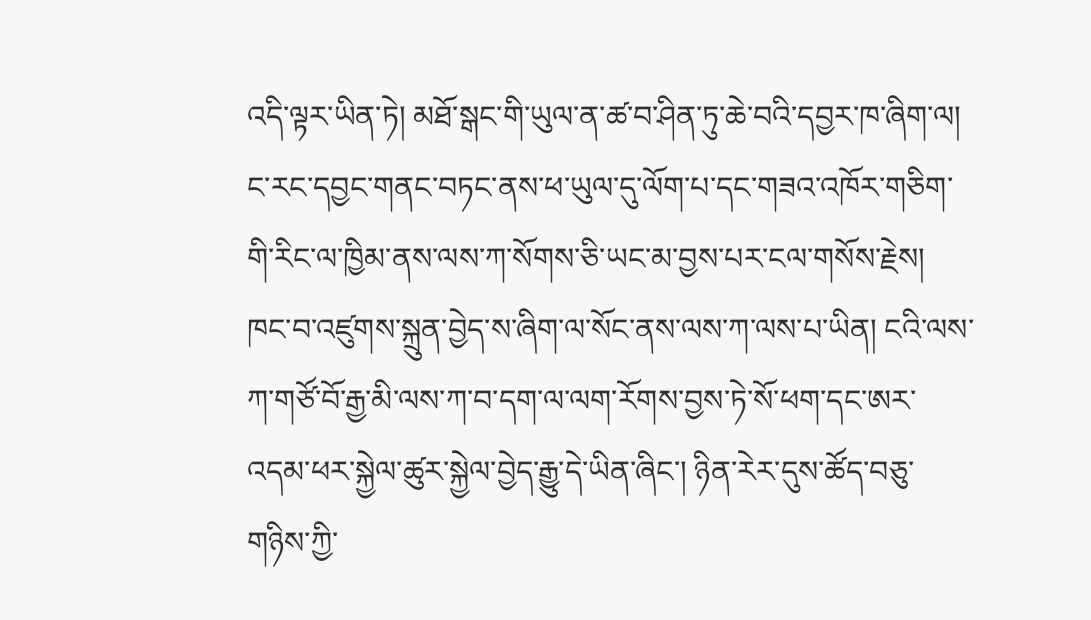འདི་ལྟར་ཡིན་ཏེ། མཐོ་སྒང་གི་ཡུལ་ན་ཚ་བ་ཤིན་ཏུ་ཆེ་བའི་དབྱར་ཁ་ཞིག་ལ། ང་རང་དབྱང་གནང་བཏང་ནས་ཕ་ཡུལ་དུ་ལོག་པ་དང་གཟའ་འཁོར་གཅིག་གི་རིང་ལ་ཁྱིམ་ནས་ལས་ཀ་སོགས་ཅི་ཡང་མ་བྱས་པར་ངལ་གསོས་རྗེས། ཁང་བ་འཛུགས་སྐྲུན་བྱེད་ས་ཞིག་ལ་སོང་ནས་ལས་ཀ་ལས་པ་ཡིན། ངའི་ལས་ཀ་གཙོ་བོ་རྒྱ་མི་ལས་ཀ་བ་དག་ལ་ལག་རོགས་བྱས་ཏེ་སོ་ཕག་དང་ཨར་འདམ་ཕར་སྐྱེལ་ཚུར་སྐྱེལ་བྱེད་རྒྱུ་དེ་ཡིན་ཞིང་། ཉིན་རེར་དུས་ཚོད་བཅུ་གཉིས་ཀྱི་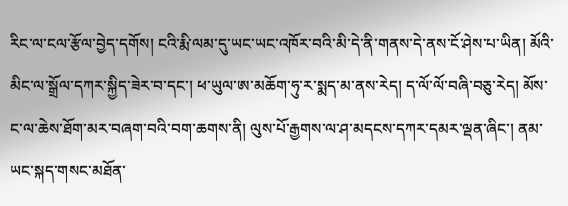རིང་ལ་ངལ་རྩོལ་བྱེད་དགོས། ངའི་རྨི་ལམ་དུ་ཡང་ཡང་འཁོར་བའི་མི་དེ་ནི་གནས་དེ་ནས་ངོ་ཤེས་པ་ཡིན། མོའི་མིང་ལ་སྒྲོལ་དཀར་སྐྱིད་ཟེར་བ་དང་། ཕ་ཡུལ་ཨ་མཆོག་ཧུ་ར་སྨད་མ་ནས་རེད། ད་ལོ་ལོ་བཞི་བཅུ་རེད། མོས་ང་ལ་ཆེས་ཐོག་མར་བཞག་བའི་བག་ཆགས་ནི། ལུས་པོ་རྒྱགས་ལ་ཤ་མདངས་དཀར་དམར་ལྡན་ཞིང་། ནམ་ཡང་སྐད་གསང་མཐོན་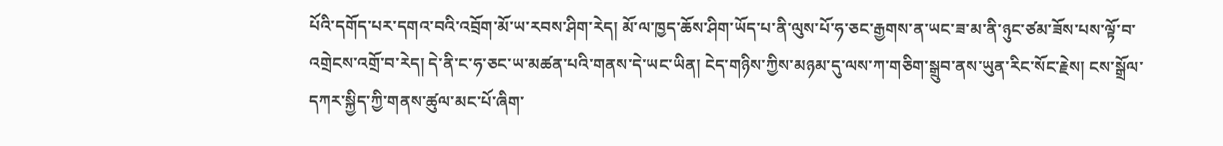པོའི་དགོད་པར་དགའ་བའི་འབྲོག་མོ་ཡ་རབས་ཤིག་རེད། མོ་ལ་ཁྱད་ཆོས་ཤིག་ཡོད་པ་ནི་ལུས་པོ་ཧ་ཅང་རྒྱགས་ན་ཡང་ཟ་མ་ནི་ཉུང་ཙམ་ཟོས་པས་ལྟོ་བ་འགྲེངས་འགྲོ་བ་རེད། དེ་ནི་ང་ཧ་ཅང་ཡ་མཚན་པའི་གནས་དེ་ཡང་ཡིན། ངེད་གཉིས་ཀྱིས་མཉམ་དུ་ལས་ཀ་གཅིག་སྒྲུབ་ནས་ཡུན་རིང་སོང་རྗེས། ངས་སྒྲོལ་དཀར་སྐྱིད་ཀྱི་གནས་ཚུལ་མང་པོ་ཞིག་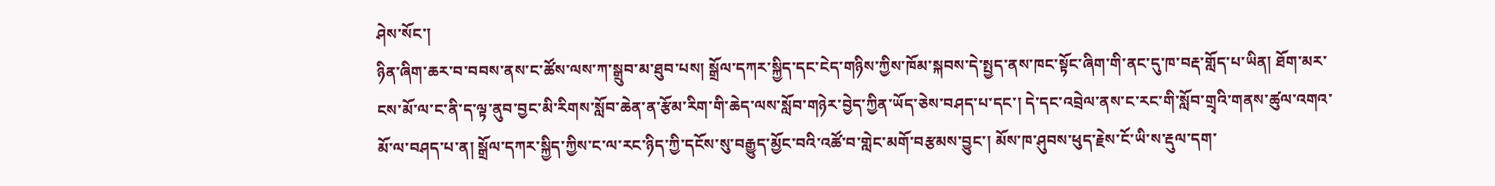ཤེས་སོང་།
ཉིན་ཞིག་ཆར་བ་བབས་ནས་ང་ཚོས་ལས་ཀ་སྒྲུབ་མ་ཐུབ་པས། སྒྲོལ་དཀར་སྐྱིད་དང་ངེད་གཉིས་ཀྱིས་ཁོམ་སྐབས་དེ་སྤྱད་ནས་ཁང་སྟོང་ཞིག་གི་ནང་དུ་ཁ་བརྡ་གློད་པ་ཡིན། ཐོག་མར་ངས་མོ་ལ་ང་ནི་ད་ལྟ་ནུབ་བྱང་མི་རིགས་སློབ་ཆེན་ན་རྩོམ་རིག་གི་ཆེད་ལས་སློབ་གཉེར་བྱེད་ཀྱིན་ཡོད་ཅེས་བཤད་པ་དང་། དེ་དང་འབྲེལ་ནས་ང་རང་གི་སློབ་གྲྭའི་གནས་ཚུལ་འགའ་མོ་ལ་བཤད་པ་ན། སྒྲོལ་དཀར་སྐྱིད་ཀྱིས་ང་ལ་རང་ཉིད་ཀྱི་དངོས་སུ་བརྒྱུད་མྱོང་བའི་འཚོ་བ་གླེང་མགོ་བརྩམས་བྱུང་། མོས་ཁ་ཤུབས་ཕུད་རྗེས་ངོ་ཡི་ས་རྡུལ་དག་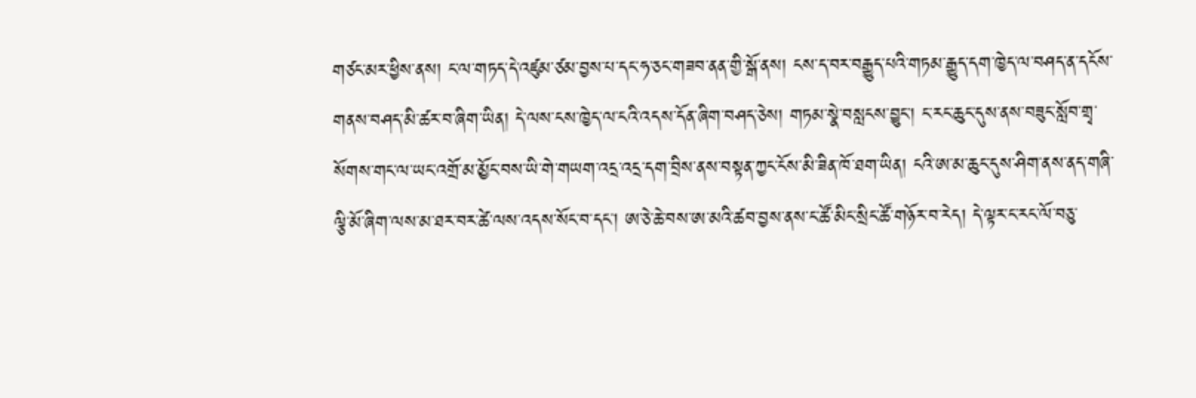གཙང་མར་ཕྱིས་ནས། ང་ལ་གཏད་དེ་འཛུམ་ཙམ་བྱས་པ་དང་ཧ་ཅང་གཟབ་ནན་གྱི་སྒོ་ནས། ངས་ད་བར་བརྒྱུད་པའི་གཏམ་རྒྱུད་དག་ཁྱེད་ལ་བཤད་ན་དངོས་གནས་བཤད་མི་ཚར་བ་ཞིག་ཡིན། དེ་ལས་ངས་ཁྱེད་ལ་ངའི་འདས་དོན་ཞིག་བཤད་ཅེས། གཏམ་སྣེ་བསླངས་བྱུང་། ང་རང་ཆུང་དུས་ནས་བཟུང་སློབ་གྲྭ་སོགས་གང་ལ་ཡང་འགྲོ་མ་མྱོང་བས་ཡི་གེ་གཡག་འདྲ་འདྲ་དག་བྲིས་ནས་བསྟན་ཀྱང་ངོས་མི་ཟིན་ཁོ་ཐག་ཡིན། ངའི་ཨ་མ་ཆུང་དུས་ཤིག་ནས་ནད་གཞི་ལྕི་མོ་ཞིག་ལས་མ་ཐར་བར་ཚེ་ལས་འདས་སོང་བ་དང་། ཨ་ཅེ་ཆེ་བས་ཨ་མའི་ཚབ་བྱས་ནས་ང་ཚོ་མིང་སྲིང་ཚོ་གཉོར་བ་རེད། དེ་ལྟར་ང་རང་ལོ་བཅུ་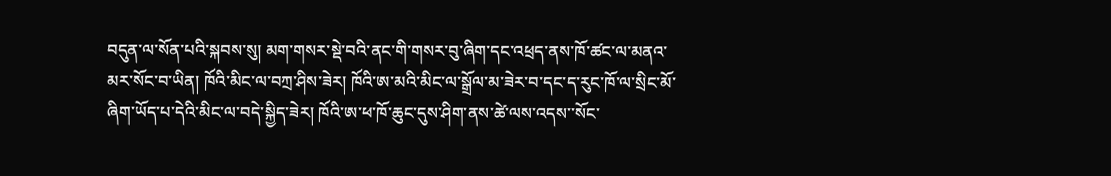བདུན་ལ་སོན་པའི་སྐབས་སུ། མག་གསར་སྡེ་བའི་ནང་གི་གསར་བུ་ཞིག་དང་འཕྲད་ནས་ཁོ་ཚང་ལ་མནའ་མར་སོང་བ་ཡིན། ཁོའི་མིང་ལ་བཀྲ་ཤིས་ཟེར། ཁོའི་ཨ་མའི་མིང་ལ་སྒྲོལ་མ་ཟེར་བ་དང་ད་རུང་ཁོ་ལ་སྲིང་མོ་ཞིག་ཡོད་པ་དེའི་མིང་ལ་བདེ་སྐྱིད་ཟེར། ཁོའི་ཨ་ཕ་ཁོ་ཆུང་དུས་ཤིག་ནས་ཚེ་ལས་འདས་་སོང་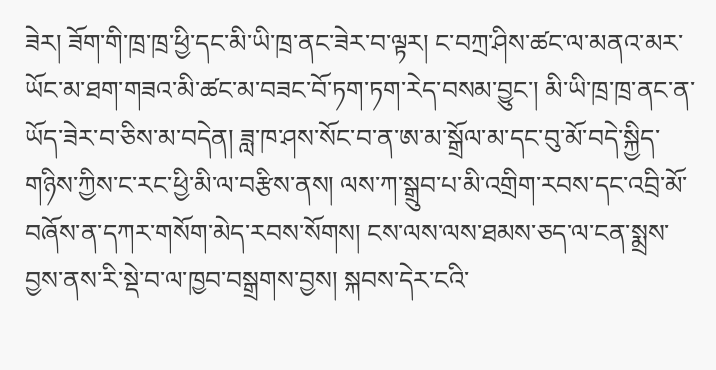ཟེར། ཟོག་གི་ཁྲ་ཁྲ་ཕྱི་དང་མི་ཡི་ཁྲ་ནང་ཟེར་བ་ལྟར། ང་བཀྲ་ཤིས་ཚང་ལ་མནའ་མར་ཡོང་མ་ཐག་གཟའ་མི་ཚང་མ་བཟང་བོ་ཏག་ཏག་རེད་བསམ་བྱུང་། མི་ཡི་ཁྲ་ཁྲ་ནང་ན་ཡོད་ཟེར་བ་ཅིས་མ་བདེན། ཟླ་ཁ་ཤས་སོང་བ་ན་ཨ་མ་སྒྲོལ་མ་དང་བུ་མོ་བདེ་སྐྱིད་གཉིས་ཀྱིས་ང་རང་ཕྱི་མི་ལ་བརྩིས་ནས། ལས་ཀ་སྒྲུབ་པ་མི་འགྲིག་རབས་དང་འབྲི་མོ་བཞོས་ན་དཀར་གསོག་མེད་རབས་སོགས། ངས་ལས་ལས་ཐམས་ཅད་ལ་ངན་སྨྲས་བྱས་ནས་རི་སྡེ་བ་ལ་ཁྱབ་བསྒྲགས་བྱས། སྐབས་དེར་ངའི་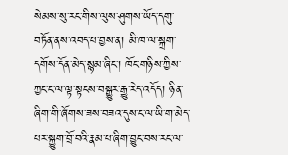སེམས་སུ་རང་གིས་ལུས་ཤུགས་ཡོད་དགུ་བཏོན་ནས་འབད་པ་བྱས་ན། མི་ཁ་ལ་སྐྲག་དགོས་དོན་མེད་སྙམ་ཞིང་། ཁོང་གཉིས་ཀྱིས་ཀྱང་ང་ལ་ལྟ་སྟངས་བསྒྱུར་རྒྱུ་རེད་འདོད། ཉིན་ཞིག་གི་ཞོགས་ཟས་བཟའ་དུས་ང་ལ་ཡི་ག་མེད་པར་སྐྱུག་བྲོ་བའི་རྣམ་པ་ཞིག་བྱུང་བས་རང་ལ་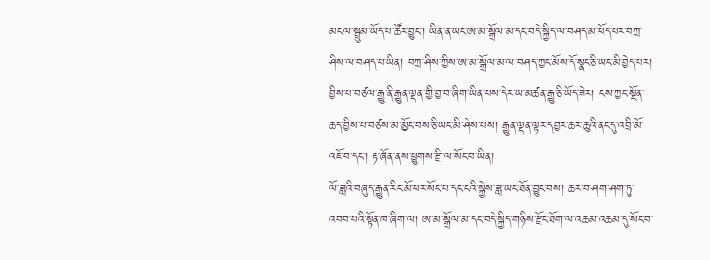མངལ་སྦྲུམ་ཡོད་པ་ཚོར་བྱུང་། ཡིན་ན་ཡང་ཨ་མ་སྒྲོལ་མ་དང་བདེ་སྐྱིད་ལ་བཤད་མ་ཕོད་པར་བཀྲ་ཤིས་ལ་བཤད་པ་ཡིན། བཀྲ་ཤིས་ཀྱིས་ཨ་མ་སྒྲོལ་མ་ལ་བཤད་ཀྱང་མོས་དོ་སྣང་ཅི་ཡང་མི་བྱེད་པར། བྱིས་པ་བཙལ་རྒྱུ་ནི་རྒྱུན་ལྡན་གྱི་བྱ་བ་ཞིག་ཡིན་པས་དེར་ཡ་མཚན་རྒྱུ་ཅི་ཡོད་ཟེར། ངས་ཀྱང་སྔོན་ཆད་བྱིས་པ་བཙས་མ་མྱོང་བས་ཅི་ཡང་མི་ཤེས་པས། རྒྱུན་ལྡན་ལྟར་དབྱར་ཆར་ཆུའི་ནང་དུ་འབྲི་མོ་འཇོ་བ་དང་། རྟ་ཞོན་ནས་ཕྱུགས་རྫི་ལ་སོང་བ་ཡིན།
ལོ་ཟླའི་བཞུད་རྒྱུན་རིང་མོ་ཕར་སོང་པ་དང་ངའི་སྐྱེས་ཟླ་ཡང་ཐོན་བྱུང་བས། ཆར་བ་ཤག་ཤག་ཏུ་འབབ་པའི་སྟོན་ཁ་ཞིག་ལ། ཨ་མ་སྒྲོལ་མ་དང་བདེ་སྐྱིད་གཉིས་རྫོང་ཐོག་ལ་འཆམ་འཆམ་དུ་སོང་བ་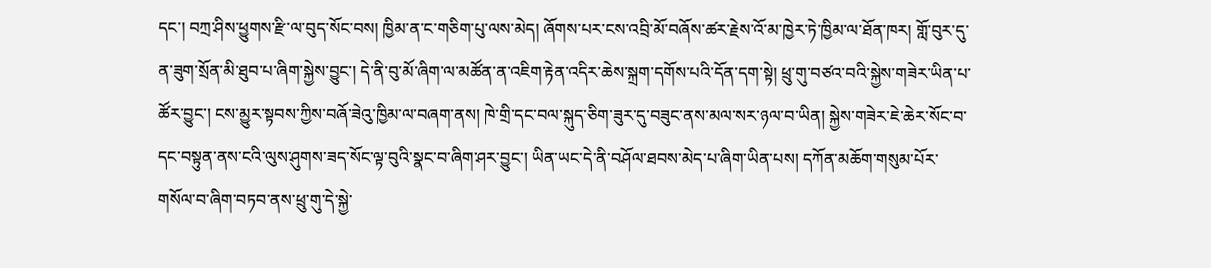དང་། བཀྲ་ཤིས་ཕྱུགས་རྫི་ལ་བུད་སོང་བས། ཁྱིམ་ན་ང་གཅིག་པུ་ལས་མེད། ཞོགས་པར་ངས་འབྲི་མོ་བཞོས་ཚར་རྗེས་འོ་མ་ཁྱེར་ཏེ་ཁྱིམ་ལ་ཐོན་ཁར། གློ་བུར་དུ་ན་ཟུག་སྲོན་མི་ཐུབ་པ་ཞིག་སྐྱེས་བྱུང་། དེ་ནི་བུ་མོ་ཞིག་ལ་མཚོན་ན་འཇིག་རྟེན་འདིར་ཆེས་སྐྲག་དགོས་པའི་དོན་དག་སྟེ། ཕྲུ་གུ་བཙའ་བའི་སྐྱེས་གཟེར་ཡིན་པ་ཚོར་བྱུང་། ངས་མྱུར་སྟབས་ཀྱིས་བཞོ་ཟེའུ་ཁྱིམ་ལ་བཞག་ནས། ཁེ་གྲི་དང་བལ་སྐུད་ཅིག་ཟུར་དུ་བཟུང་ནས་མལ་སར་ཉལ་བ་ཡིན། སྐྱེས་གཟེར་ཇེ་ཆེར་སོང་བ་དང་བསྟུན་ནས་ངའི་ལུས་ཤུགས་ཟད་སོང་ལྟ་བུའི་སྣང་བ་ཞིག་ཤར་བྱུང་། ཡིན་ཡང་དེ་ནི་བཤོལ་ཐབས་མེད་པ་ཞིག་ཡིན་པས། དཀོན་མཆོག་གསུམ་པོར་གསོལ་བ་ཞིག་བཏབ་ནས་ཕྲུ་གུ་དེ་སྐྱེ་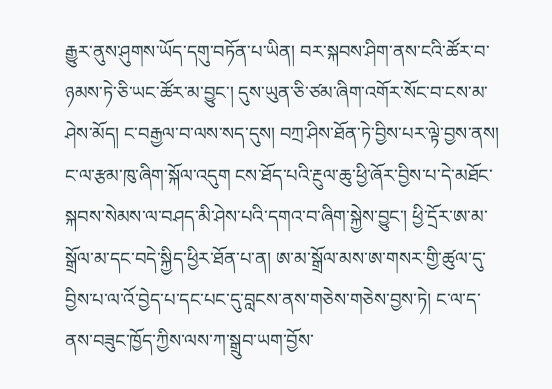རྒྱུར་ནུས་ཤུགས་ཡོད་དགུ་བཏོན་པ་ཡིན། བར་སྐབས་ཤིག་ནས་ངའི་ཚོར་བ་ཉམས་ཏེ་ཅི་ཡང་ཚོར་མ་བྱུང་། དུས་ཡུན་ཅི་ཙམ་ཞིག་འགོར་སོང་བ་ངས་མ་ཤེས་མོད། ང་བརྒྱལ་བ་ལས་སད་དུས། བཀྲ་ཤིས་ཐོན་ཏེ་བྱིས་པར་ལྟེ་བྱས་ནས། ང་ལ་རྩམ་ཁུ་ཞིག་སྐོལ་འདུག ངས་ཐོད་པའི་རྔུལ་ཆུ་ཕྱི་ཞོར་བྱིས་པ་དེ་མཐོང་སྐབས་སེམས་ལ་བཤད་མི་ཤེས་པའི་དགའ་བ་ཞིག་སྐྱེས་བྱུང་། ཕྱི་དྲོར་ཨ་མ་སྒྲོལ་མ་དང་བདེ་སྐྱིད་ཕྱིར་ཐོན་པ་ན། ཨ་མ་སྒྲོལ་མས་ཨ་གསར་གྱི་ཚུལ་དུ་བྱིས་པ་ལ་འོ་བྱེད་པ་དང་པང་དུ་བླངས་ནས་གཅེས་གཅེས་བྱས་ཏེ། ང་ལ་ད་ནས་བཟུང་ཁྱོད་ཀྱིས་ལས་ཀ་སྒྲུབ་ཡག་བྱོས་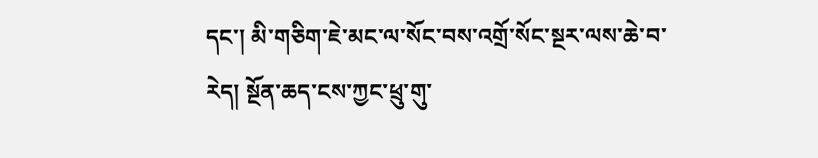དང་། མི་གཅིག་ཇེ་མང་ལ་སོང་བས་འགྲོ་སོང་སྔར་ལས་ཆེ་བ་རེད། སྔོན་ཆད་ངས་ཀྱང་ཕྲུ་གུ་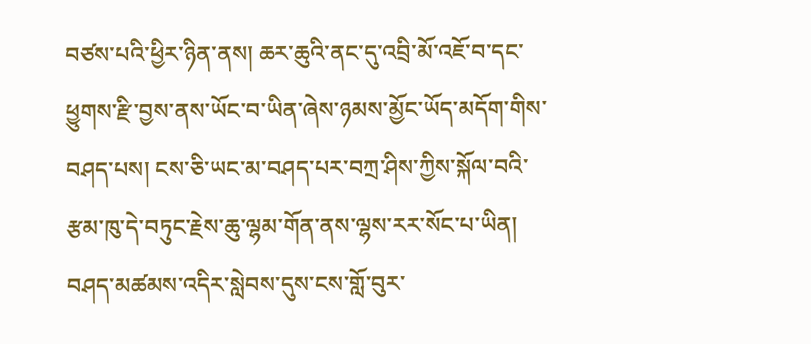བཙས་པའི་ཕྱིར་ཉིན་ནས། ཆར་ཆུའི་ནང་དུ་འབྲི་མོ་འཇོ་བ་དང་ཕྱུགས་རྫི་བྱས་ནས་ཡོང་བ་ཡིན་ཞེས་ཉམས་མྱོང་ཡོད་མདོག་གིས་བཤད་པས། ངས་ཅི་ཡང་མ་བཤད་པར་བཀྲ་ཤིས་ཀྱིས་སྐོལ་བའི་རྩམ་ཁུ་དེ་བཏུང་རྗེས་ཆུ་ལྷམ་གོན་ནས་ལྷས་རར་སོང་པ་ཡིན།
བཤད་མཚམས་འདིར་སླེབས་དུས་ངས་གློ་བུར་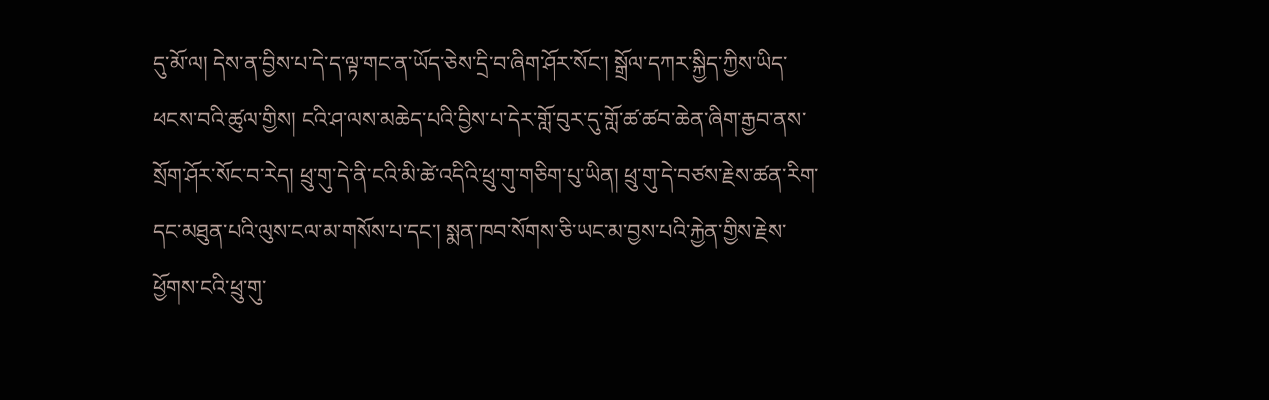དུ་མོ་ལ། དེས་ན་བྱིས་པ་དེ་ད་ལྟ་གང་ན་ཡོད་ཅེས་དྲི་བ་ཞིག་ཤོར་སོང་། སྒྲོལ་དཀར་སྐྱིད་ཀྱིས་ཡིད་ཕངས་བའི་ཚུལ་གྱིས། ངའི་ཤ་ལས་མཆེད་པའི་བྱིས་པ་དེར་གློ་བུར་དུ་གློ་ཚ་ཚབ་ཆེན་ཞིག་རྒྱབ་ནས་སྲོག་ཤོར་སོང་བ་རེད། ཕྲུ་གུ་དེ་ནི་ངའི་མི་ཚེ་འདིའི་ཕྲུ་གུ་གཅིག་པུ་ཡིན། ཕྲུ་གུ་དེ་བཙས་རྗེས་ཚན་རིག་དང་མཐུན་པའི་ལུས་ངལ་མ་གསོས་པ་དང་། སྨན་ཁབ་སོགས་ཅི་ཡང་མ་བྱས་པའི་རྐྱེན་གྱིས་རྗེས་ཕྱོགས་ངའི་ཕྲུ་གུ་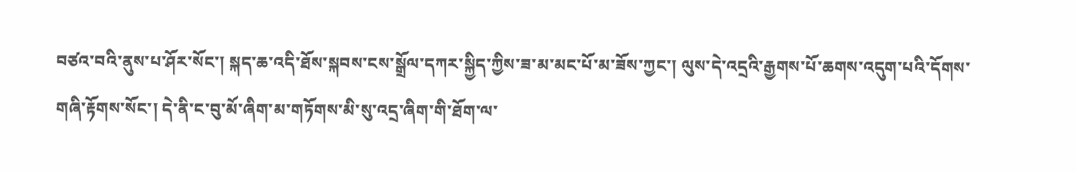བཙའ་བའི་ནུས་པ་ཤོར་སོང་། སྐད་ཆ་འདི་ཐོས་སྐབས་ངས་སྒྲོལ་དཀར་སྐྱིད་ཀྱིས་ཟ་མ་མང་པོ་མ་ཟོས་ཀྱང་། ལུས་དེ་འདྲའི་རྒྱགས་པོ་ཆགས་འདུག་པའི་དོགས་གཞི་རྟོགས་སོང་། དེ་ནི་ང་བུ་མོ་ཞིག་མ་གཏོགས་མི་སུ་འདྲ་ཞིག་གི་ཐོག་ལ་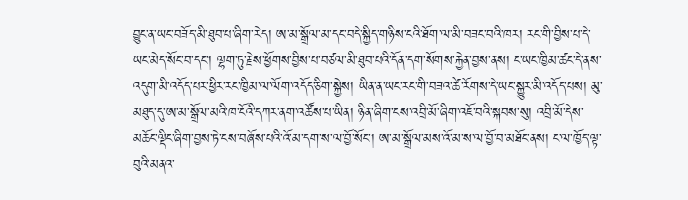བྱུང་ན་ཡང་བཟོད་མི་ཐུབ་པ་ཞིག་རེད། ཨ་མ་སྒྲོལ་མ་དང་བདེ་སྐྱིད་གཉིས་ངའི་ཐོག་ལ་མི་བཟང་བའི་ཁར། རང་གི་བྱིས་པ་དེ་ཡང་མེད་སོང་བ་དང་། ལྷག་ཏུ་རྗེས་ཕྱོགས་བྱིས་པ་བཙལ་མི་ཐུབ་པའི་དོན་དག་སོགས་རྐྱེན་བྱས་ནས། ང་ཡང་ཁྱིམ་ཚང་དེ་ནས་འདུག་མི་འདོད་པར་ཕྱིར་རང་ཁྱིམ་ལ་ལོག་འདོད་ཅིག་སྐྱེས། ཡིན་ན་ཡང་རང་གི་བཟའ་ཚེ་རོགས་དེ་ཡང་སྐྱུར་མི་འདོད་པས། མུ་མཐུད་དུ་ཨ་མ་སྒྲོལ་མའི་ཁ་ངོའི་དཀར་ནག་འཚོས་པ་ཡིན། ཉིན་ཞིག་ངས་འབྲི་མོ་ཞིག་འཇོ་བའི་སྐབས་སུ། འབྲི་མོ་དེས་མཆོང་ལྡིང་ཞིག་བྱས་ཏེ་ངས་བཞོས་པའི་འོ་མ་དག་ས་ལ་བྱོ་སོང་། ཨ་མ་སྒྲོལ་མས་འོ་མ་ས་ལ་བྱོ་བ་མཐོང་ནས། ང་ལ་ཁྱོད་ལྟ་བུའི་མནའ་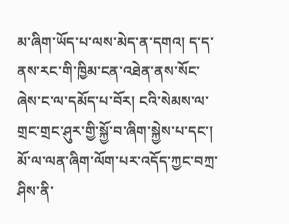མ་ཞིག་ཡོད་པ་ལས་མེད་ན་དགའ། ད་ད་ནས་རང་གི་ཁྱིམ་ངན་འཐེན་ནས་སོང་ཞེས་ང་ལ་དམོད་པ་བོར། ངའི་སེམས་ལ་གྲང་གྲང་ཤུར་གྱི་སྐྱོ་བ་ཞིག་སྐྱེས་པ་དང་། མོ་ལ་ལན་ཞིག་ལོག་པར་འདོད་ཀྱང་བཀྲ་ཤིས་ནི་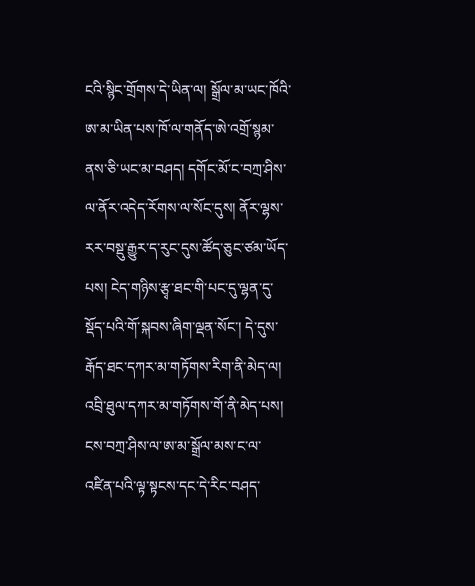ངའི་སྙིང་གྲོགས་དེ་ཡིན་ལ། སྒྲོལ་མ་ཡང་ཁོའི་ཨ་མ་ཡིན་པས་ཁོ་ལ་གནོད་ཨེ་འགྲོ་སྙམ་ནས་ཅི་ཡང་མ་བཤད། དགོང་མོ་ང་བཀྲ་ཤིས་ལ་ནོར་འདེད་རོགས་ལ་སོང་དུས། ནོར་ལྷས་རར་བསྡུ་རྒྱུར་ད་རུང་དུས་ཚོད་ཅུང་ཙམ་ཡོད་པས། ངེད་གཉིས་རྩྭ་ཐང་གི་པང་དུ་ལྷན་དུ་སྡོད་པའི་གོ་སྐབས་ཞིག་ལྡན་སོང་། དེ་དུས་རྒོད་ཐང་དཀར་མ་གཏོགས་རིག་ནི་མེད་ལ། འབྲི་ཐུལ་དཀར་མ་གཏོགས་གོ་ནི་མེད་པས། ངས་བཀྲ་ཤིས་ལ་ཨ་མ་སྒྲོལ་མས་ང་ལ་འཛིན་པའི་ལྟ་སྟངས་དང་དེ་རིང་བཤད་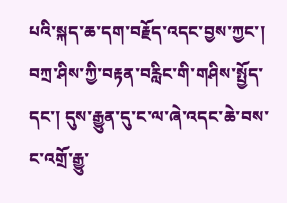པའི་སྐད་ཆ་དག་བརྗོད་འདང་བྱས་ཀྱང་། བཀྲ་ཤིས་ཀྱི་བརྟན་བརླིང་གི་གཤིས་སྤྱོད་དང་། དུས་རྒྱུན་དུ་ང་ལ་ཞེ་འདང་ཆེ་བས་ང་འགྲོ་རྒྱུ་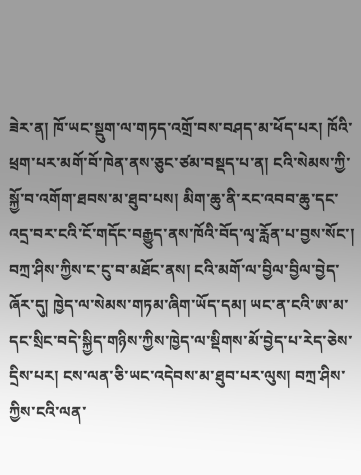ཟེར་ན། ཁོ་ཡང་སྡུག་ལ་གཏད་འགྲོ་བས་བཤད་མ་ཕོད་པར། ཁོའི་ཕྲག་པར་མགོ་བོ་ཁེན་ནས་ཅུང་ཙམ་བསྡད་པ་ན། ངའི་སེམས་ཀྱི་སྐྱོ་བ་འགོག་ཐབས་མ་ཐུབ་པས། མིག་ཆུ་ནི་རང་འབབ་ཆུ་དང་འདྲ་བར་ངའི་ངོ་གདོང་བརྒྱུད་ནས་ཁོའི་བོད་ལྭ་རློན་པ་བྱས་སོང་། བཀྲ་ཤིས་ཀྱིས་ང་ངུ་བ་མཐོང་ནས། ངའི་མགོ་ལ་བྱིལ་བྱིལ་བྱེད་ཞོར་དུ། ཁྱེད་ལ་སེམས་གཏམ་ཞིག་ཡོད་དམ། ཡང་ན་ངའི་ཨ་མ་དང་སྲིང་བདེ་སྐྱིད་གཉིས་ཀྱིས་ཁྱེད་ལ་སྡིགས་མོ་བྱེད་པ་རེད་ཅེས་དྲིས་པར། ངས་ལན་ཅི་ཡང་འདེབས་མ་ཐུབ་པར་ལུས། བཀྲ་ཤིས་ཀྱིས་ངའི་ལན་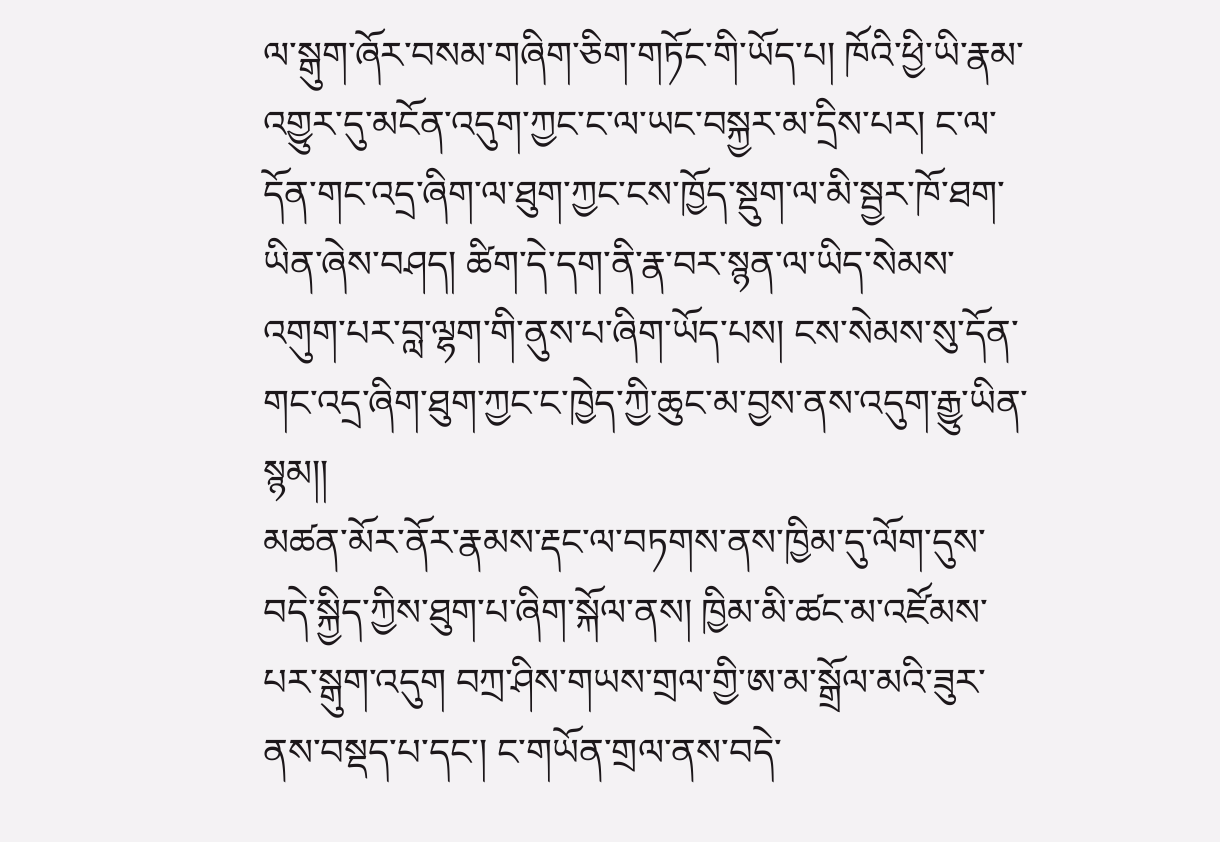ལ་སྒུག་ཞོར་བསམ་གཞིག་ཅིག་གཏོང་གི་ཡོད་པ། ཁོའི་ཕྱི་ཡི་རྣམ་འགྱུར་དུ་མངོན་འདུག་ཀྱང་ང་ལ་ཡང་བསྐྱར་མ་དྲིས་པར། ང་ལ་དོན་གང་འདྲ་ཞིག་ལ་ཐུག་ཀྱང་ངས་ཁྱོད་སྡུག་ལ་མི་སྦྱར་ཁོ་ཐག་ཡིན་ཞེས་བཤད། ཚིག་དེ་དག་ནི་རྣ་བར་སྙན་ལ་ཡིད་སེམས་འགུག་པར་བླ་ལྷག་གི་ནུས་པ་ཞིག་ཡོད་པས། ངས་སེམས་སུ་དོན་གང་འདྲ་ཞིག་ཐུག་ཀྱང་ང་ཁྱེད་ཀྱི་ཆུང་མ་བྱས་ནས་འདུག་རྒྱུ་ཡིན་སྙམ།།
མཚན་མོར་ནོར་རྣམས་རྡང་ལ་བཏགས་ནས་ཁྱིམ་དུ་ལོག་དུས་བདེ་སྐྱིད་ཀྱིས་ཐུག་པ་ཞིག་སྐོལ་ནས། ཁྱིམ་མི་ཚང་མ་འཛོམས་པར་སྒུག་འདུག བཀྲ་ཤིས་གཡས་གྲལ་གྱི་ཨ་མ་སྒྲོལ་མའི་ཟུར་ནས་བསྡད་པ་དང་། ང་གཡོན་གྲལ་ནས་བདེ་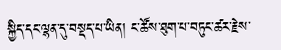སྐྱིད་དང་ལྷན་དུ་བསྡད་པ་ཡིན། ང་ཚོས་ཐུག་པ་བཏུང་ཚར་རྗེས་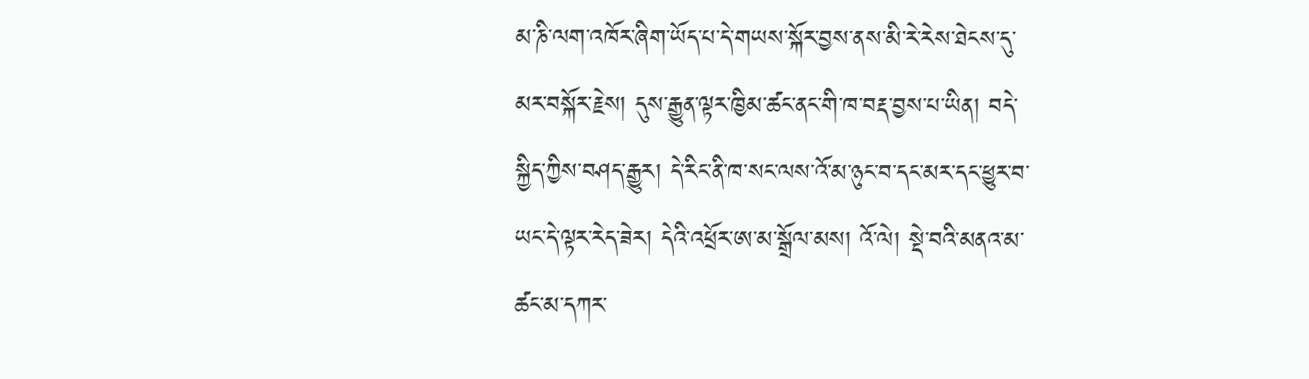མ་ཎི་ལག་འཁོར་ཞིག་ཡོད་པ་དེ་གཡས་སྐོར་བྱས་ནས་མི་རེ་རེས་ཐེངས་དུ་མར་བསྐོར་རྗེས། དུས་རྒྱུན་ལྟར་ཁྱིམ་ཚང་ནང་གི་ཁ་བརྡ་བྱས་པ་ཡིན། བདེ་སྐྱིད་ཀྱིས་བཤད་རྒྱུར། དེ་རིང་ནི་ཁ་སང་ལས་འོ་མ་ཉུང་བ་དང་མར་དང་ཕྱུར་བ་ཡང་དེ་ལྟར་རེད་ཟེར། དེའི་འཕྲོར་ཨ་མ་སྒྲོལ་མས། འོ་ལེ། སྡེ་བའི་མནའ་མ་ཚང་མ་དཀར་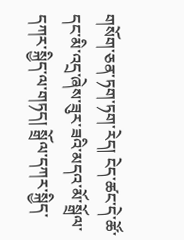གསོག་ཅན་ཏག་ཏག་རེད། ངེད་ཚང་དེ་ཚོ་དང་མི་འདྲ་ཞེས་ཟུར་ཟའི་མདའ་མོ་སྒྲོལ་དཀར་སྐྱིད་ལ་གཏད། སྒྲོལ་དཀར་སྐྱིད་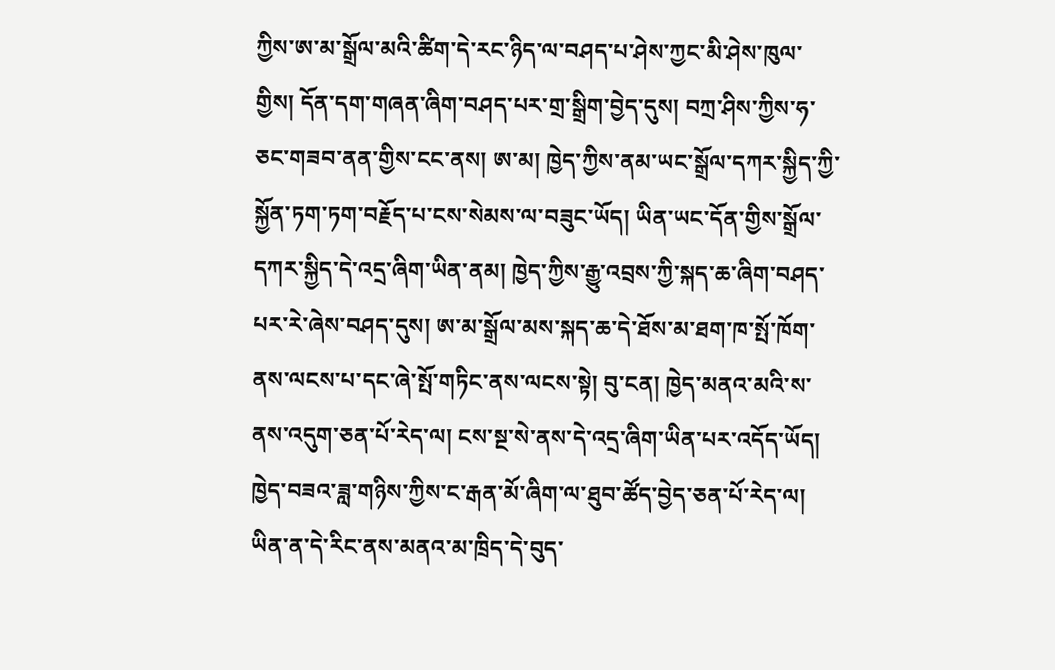ཀྱིས་ཨ་མ་སྒྲོལ་མའི་ཚིག་དེ་རང་ཉིད་ལ་བཤད་པ་ཤེས་ཀྱང་མི་ཤེས་ཁུལ་གྱིས། དོན་དག་གཞན་ཞིག་བཤད་པར་གྲ་སྒྲིག་བྱེད་དུས། བཀྲ་ཤིས་ཀྱིས་ཧ་ཅང་གཟབ་ནན་གྱིས་ངང་ནས། ཨ་མ། ཁྱེད་ཀྱིས་ནམ་ཡང་སྒྲོལ་དཀར་སྐྱིད་ཀྱི་སྐྱོན་ཏག་ཏག་བརྗོད་པ་ངས་སེམས་ལ་བཟུང་ཡོད། ཡིན་ཡང་དོན་གྱིས་སྒྲོལ་དཀར་སྐྱིད་དེ་འདྲ་ཞིག་ཡིན་ནམ། ཁྱེད་ཀྱིས་རྒྱུ་འབྲས་ཀྱི་སྐད་ཆ་ཞིག་བཤད་པར་རེ་ཞེས་བཤད་དུས། ཨ་མ་སྒྲོལ་མས་སྐད་ཆ་དེ་ཐོས་མ་ཐག་ཁ་སྤོ་ཁོག་ནས་ལངས་པ་དང་ཞེ་སྤོ་གཏིང་ནས་ལངས་སྟེ། བུ་ངན། ཁྱེད་མནའ་མའི་ས་ནས་འདུག་ཅན་པོ་རེད་ལ། ངས་སྔ་སེ་ནས་དེ་འདྲ་ཞིག་ཡིན་པར་འདོད་ཡོད། ཁྱེད་བཟའ་ཟླ་གཉིས་ཀྱིས་ང་རྒན་མོ་ཞིག་ལ་ཐུབ་ཚོད་བྱེད་ཅན་པོ་རེད་ལ། ཡིན་ན་དེ་རིང་ནས་མནའ་མ་ཁྲིད་དེ་བུད་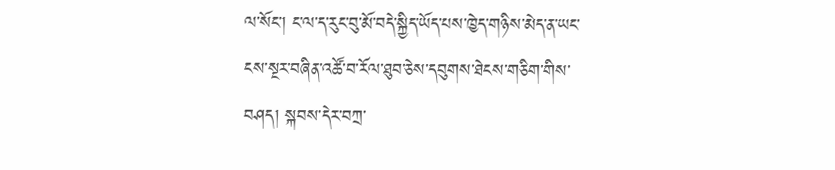ལ་སོང་། ང་ལ་ད་རུང་བུ་མོ་བདེ་སྐྱིད་ཡོད་པས་ཁྱེད་གཉིས་མེད་ན་ཡང་ངས་སྔར་བཞིན་འཚོ་བ་རོལ་ཐུབ་ཅེས་དབུགས་ཐེངས་གཅིག་གིས་བཤད། སྐབས་དེར་བཀྲ་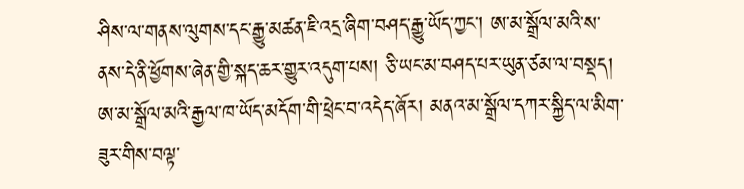ཤིས་ལ་གནས་ལུགས་དང་རྒྱུ་མཚན་ཇི་འདྲ་ཞིག་བཤད་རྒྱུ་ཡོད་ཀྱང་། ཨ་མ་སྒྲོལ་མའི་ས་ནས་དེ་ནི་ཕྱོགས་ཞེན་གྱི་སྐད་ཆར་གྱུར་འདུག་པས། ཅི་ཡང་མ་བཤད་པར་ཡུན་ཙམ་ལ་བསྡད། ཨ་མ་སྒྲོལ་མའི་རྒྱལ་ཁ་ཡོད་མདོག་གི་ཕྲེང་བ་འདེད་ཞོར། མནའ་མ་སྒྲོལ་དཀར་སྐྱིད་ལ་མིག་ཟུར་གིས་བལྟ་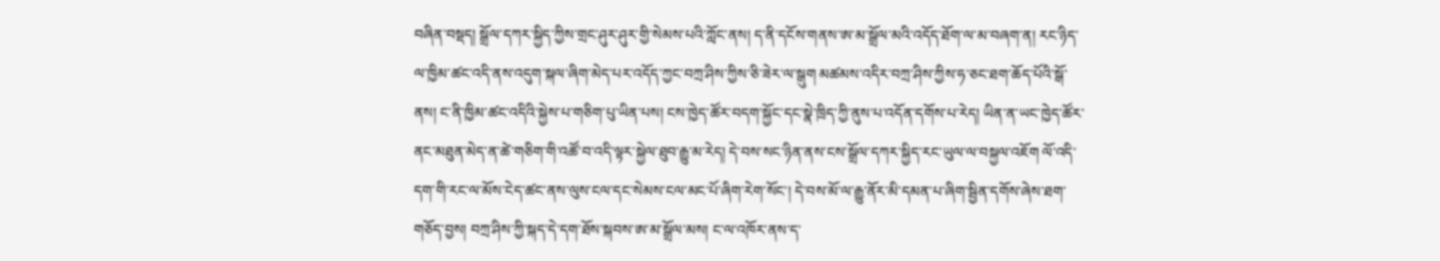བཞིན་བསྡད། སྒྲོལ་དཀར་སྐྱིད་ཀྱིས་གྲང་ཤུར་ཤུར་གྱི་སེམས་པའི་ཀློང་ནས། ད་ནི་དངོས་གནས་ཨ་མ་སྒྲོལ་མའི་འདོད་ཐོག་ལ་མ་བཞག་ན། རང་ཉིད་ལ་ཁྱིམ་ཚང་འདི་ནས་འདུག་སྐལ་ཞིག་མེད་པར་འདོད་ཀྱང་བཀྲ་ཤིས་ཀྱིས་ཅི་ཟེར་ལ་སྒུག མཚམས་འདིར་བཀྲ་ཤིས་ཀྱིས་ཧ་ཅང་ཐག་ཆོད་པོའི་སྒོ་ནས། ང་ནི་ཁྱིམ་ཚང་འདིའི་སྐྱེས་པ་གཅིག་པུ་ཡིན་པས། ངས་ཁྱེད་ཚོར་བདག་སྐྱོང་དང་སྣེ་ཁྲིད་ཀྱི་ནུས་པ་འདོན་དགོས་པ་རེད། ཡིན་ན་ཡང་ཁྱེད་ཚོར་ནང་མཐུན་མེད་ན་ཚེ་གཅིག་གི་འཚོ་བ་འདི་ལྟར་སྐྱེལ་ཐུབ་རྒྱུ་མ་རེད། དེ་བས་སང་ཉིན་ནས་ངས་སྒྲོལ་དཀར་སྐྱིད་རང་ཡུལ་ལ་བསྐྱལ་འཇོག ལོ་འདི་དག་གི་རང་ལ་མོས་ངེད་ཚང་ནས་ལུས་ངལ་དང་སེམས་ངལ་མང་པོ་ཞིག་རེག་སོང་། དེ་བས་མོ་ལ་རྒྱུ་ནོར་མི་དམན་པ་ཞིག་སྦྱིན་དགོས་ཞེས་ཐག་གཅོད་བྱས། བཀྲ་ཤིས་ཀྱི་སྐད་དེ་དག་ཐོས་སྐབས་ཨ་མ་སྒྲོལ་མས། ང་ལ་འཁོར་ནས་ད་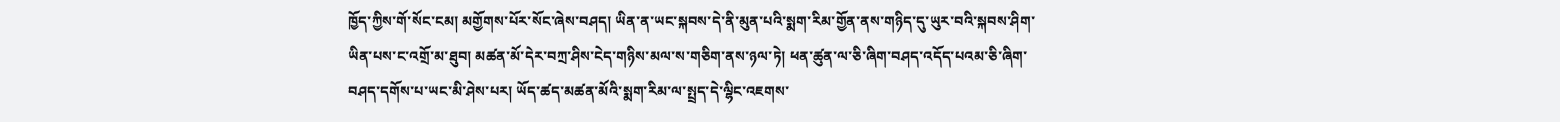ཁྱོད་ཀྱིས་གོ་སོང་ངམ། མགྱོགས་པོར་སོང་ཞེས་བཤད། ཡིན་ན་ཡང་སྐབས་དེ་ནི་མུན་པའི་སྨག་རིམ་གྱོན་ནས་གཉིད་དུ་ཡུར་བའི་སྐབས་ཤིག་ཡིན་པས་ང་འགྲོ་མ་ཐུབ། མཚན་མོ་དེར་བཀྲ་ཤིས་ངེད་གཉིས་མལ་ས་གཅིག་ནས་ཉལ་ཏེ། ཕན་ཚུན་ལ་ཅི་ཞིག་བཤད་འདོད་པའམ་ཅི་ཞིག་བཤད་དགོས་པ་ཡང་མི་ཤེས་པར། ཡོད་ཚད་མཚན་མོའི་སྨག་རིམ་ལ་སྤྲད་དེ་ལྷིང་འཇགས་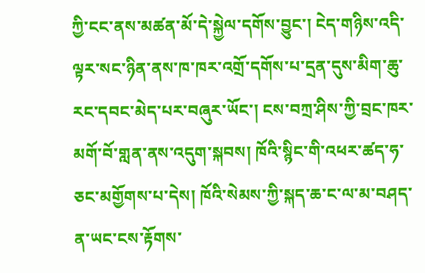ཀྱི་ངང་ནས་མཚན་མོ་དེ་སྐྱེལ་དགོས་བྱུང་། ངེད་གཉིས་འདི་ལྟར་སང་ཉིན་ནས་ཁ་ཁར་འགྲོ་དགོས་པ་དྲན་དུས་མིག་ཆུ་རང་དབང་མེད་པར་བཞུར་ཡོང་། ངས་བཀྲ་ཤིས་ཀྱི་བྲང་ཁར་མགོ་བོ་གླན་ནས་འདུག་སྐབས། ཁོའི་སྙིང་གི་འཕར་ཚད་ཧ་ཅང་མགྱོགས་པ་དེས། ཁོའི་སེམས་ཀྱི་སྐད་ཆ་ང་ལ་མ་བཤད་ན་ཡང་ངས་རྟོགས་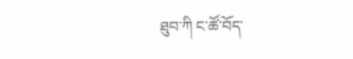ཐུབ་ཀི ང་ཚོ་བོད་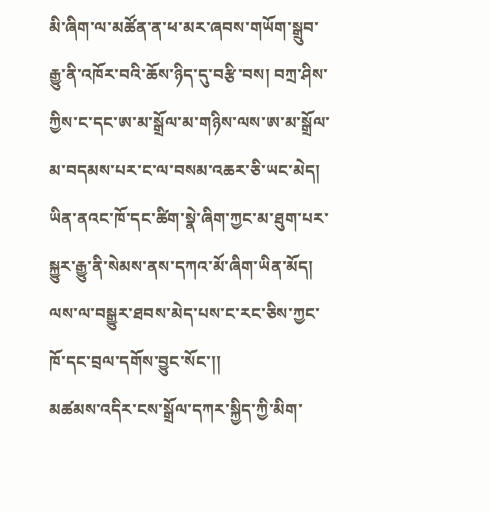མི་ཞིག་ལ་མཚོན་ན་ཕ་མར་ཞབས་གཡོག་སྒྲུབ་རྒྱུ་ནི་འཁོར་བའི་ཆོས་ཉིད་དུ་བརྩི་བས། བཀྲ་ཤིས་ཀྱིས་ང་དང་ཨ་མ་སྒྲོལ་མ་གཉིས་ལས་ཨ་མ་སྒྲོལ་མ་བདམས་པར་ང་ལ་བསམ་འཆར་ཅི་ཡང་མེད། ཡིན་ནའང་ཁོ་དང་ཚིག་སྣེ་ཞིག་ཀྱང་མ་ཐུག་པར་སྐྱུར་རྒྱུ་ནི་སེམས་ནས་དཀའ་མོ་ཞིག་ཡིན་མོད། ལས་ལ་བསྒྱུར་ཐབས་མེད་པས་ང་རང་ཅིས་ཀྱང་ཁོ་དང་བྲལ་དགོས་བྱུང་སོང་།།
མཚམས་འདིར་ངས་སྒྲོལ་དཀར་སྐྱིད་ཀྱི་མིག་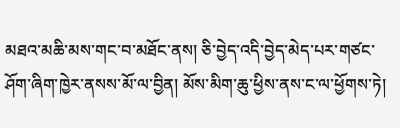མཐའ་མཆི་མས་གང་བ་མཐོང་ནས། ཅི་བྱེད་འདི་བྱེད་མེད་པར་གཙང་ཤོག་ཞིག་ཁྱེར་ནསས་མོ་ལ་བྱིན། མོས་མིག་ཆུ་ཕྱིས་ནས་ང་ལ་ཕྱོགས་ཏེ།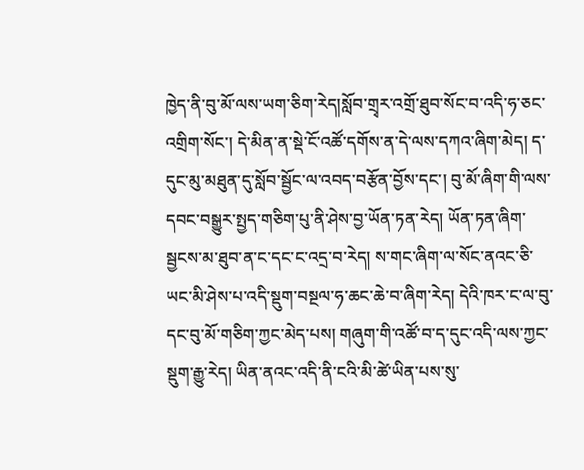ཁྱེད་ནི་བུ་མོ་ལས་ཡག་ཅིག་རེད།སློབ་གྲྭར་འགྲོ་ཐུབ་སོང་བ་འདི་ཧ་ཅང་འགྲིག་སོང་། དེ་མིན་ན་སྡེ་ངོ་འཚོ་དགོས་ན་དེ་ལས་དཀའ་ཞིག་མེད། ད་དུང་མུ་མཐུན་དུ་སློབ་སྦྱོང་ལ་འབད་བརྩོན་བྱོས་དང་། བུ་མོ་ཞིག་གི་ལས་དབང་བསྒྱུར་སྤྱད་གཅིག་པུ་ནི་ཤེས་བྱ་ཡོན་ཏན་རེད། ཡོན་ཏན་ཞིག་སྦྱངས་མ་ཐུབ་ན་ང་དང་ང་འདྲ་བ་རེད། ས་གང་ཞིག་ལ་སོང་ནའང་ཅི་ཡང་མི་ཤེས་པ་འདི་སྡུག་བསྔལ་ཧ་ཆང་ཆེ་བ་ཞིག་རེད། དེའི་ཁར་ང་ལ་བུ་དང་བུ་མོ་གཅིག་ཀྱང་མེད་པས། གཞུག་གི་འཚོ་བ་ད་དུང་འདི་ལས་ཀྱང་སྡུག་རྒྱུ་རེད། ཡིན་ནའང་འདི་ནི་ངའི་མི་ཚེ་ཡིན་པས་སུ་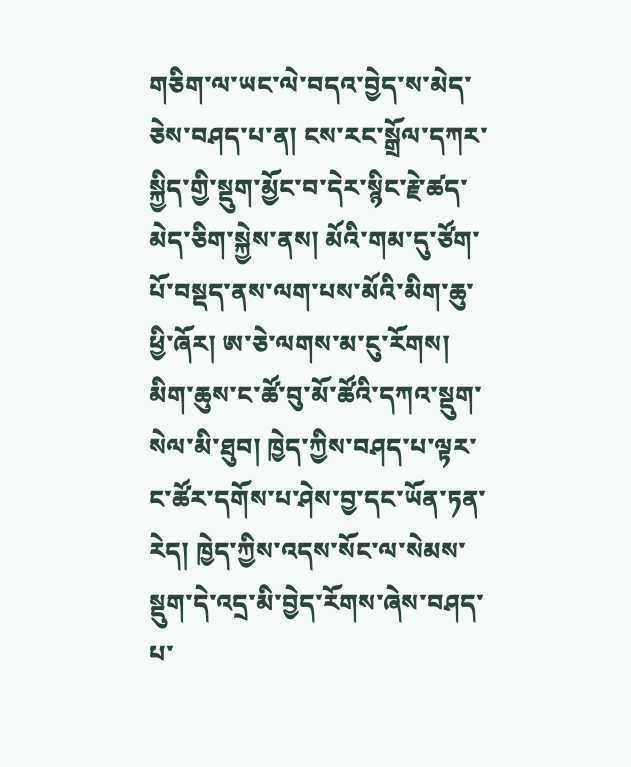གཅིག་ལ་ཡང་ལེ་བདའ་བྱེད་ས་མེད་ཅེས་བཤད་པ་ན། ངས་རང་སྒྲོལ་དཀར་སྐྱིད་གྱི་སྡུག་མྱོང་བ་དེར་སྙིང་རྗེ་ཚད་མེད་ཅིག་སྐྱེས་ནས། མོའི་གམ་དུ་ཙོག་པོ་བསྡད་ནས་ལག་པས་མོའི་མིག་ཆུ་ཕྱི་ཞོར། ཨ་ཅེ་ལགས་མ་ངུ་རོགས། མིག་ཆུས་ང་ཚོ་བུ་མོ་ཚོའི་དཀའ་སྡུག་སེལ་མི་ཐུབ། ཁྱེད་ཀྱིས་བཤད་པ་ལྟར་ང་ཚོར་དགོས་པ་ཤེས་བྱ་དང་ཡོན་ཏན་རེད། ཁྱེད་ཀྱིས་འདས་སོང་ལ་སེམས་སྡུག་དེ་འདྲ་མི་བྱེད་རོགས་ཞེས་བཤད་པ་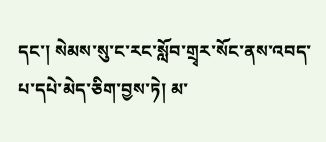དང་། སེམས་སུ་ང་རང་སློབ་གྲྭར་སོང་ནས་འབད་པ་དཔེ་མེད་ཅིག་བྱས་ཏེ། མ་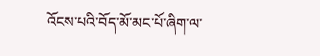འོངས་པའི་བོད་མོ་མང་པོ་ཞིག་ལ་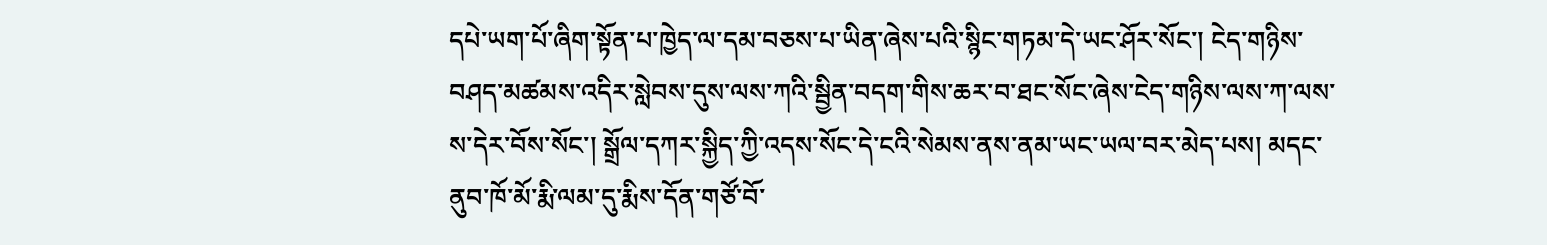དཔེ་ཡག་པོ་ཞིག་སྟོན་པ་ཁྱེད་ལ་དམ་བཅས་པ་ཡིན་ཞེས་པའི་སྙིང་གཏམ་དེ་ཡང་ཤོར་སོང་། ངེད་གཉིས་བཤད་མཚམས་འདིར་སླེབས་དུས་ལས་ཀའི་སྦྱིན་བདག་གིས་ཆར་བ་ཐང་སོང་ཞེས་ངེད་གཉིས་ལས་ཀ་ལས་ས་དེར་བོས་སོང་། སྒྲོལ་དཀར་སྐྱིད་ཀྱི་འདས་སོང་དེ་ངའི་སེམས་ནས་ནམ་ཡང་ཡལ་བར་མེད་པས། མདང་ནུབ་ཁོ་མོ་རྨི་ལམ་དུ་རྨིས་དོན་གཙོ་བོ་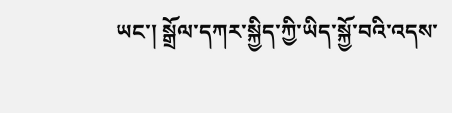ཡང་། སྒྲོལ་དཀར་སྐྱིད་ཀྱི་ཡིད་སྐྱོ་བའི་འདས་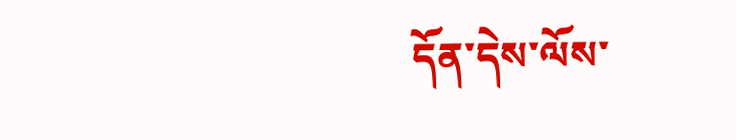དོན་དེས་ལོས་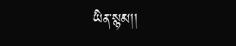ཡིན་སྙམ།།